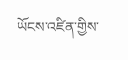ཡོངས་འཛིན་གྱིས་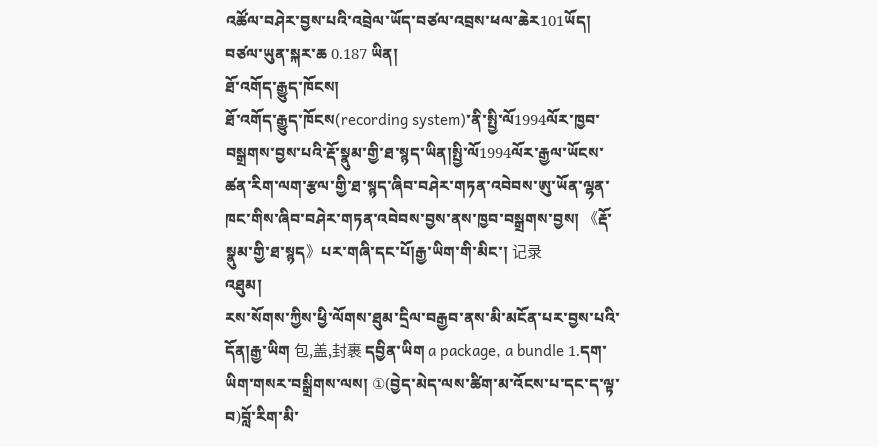འཚོལ་བཤེར་བྱས་པའི་འབྲེལ་ཡོད་བཙལ་འབྲས་ཕལ་ཆེར101ཡོད།  བཙལ་ཡུན་སྐར་ཆ 0.187 ཡིན།
ཐོ་འགོད་རྒྱུད་ཁོངས།
ཐོ་འགོད་རྒྱུད་ཁོངས(recording system)་ནི་སྤྱི་ལོ1994ལོར་ཁྱབ་བསྒྲགས་བྱས་པའི་རྡོ་སྣུམ་གྱི་ཐ་སྙད་ཡིན།སྤྱི་ལོ1994ལོར་རྒྱལ་ཡོངས་ཚན་རིག་ལག་རྩལ་གྱི་ཐ་སྙད་ཞིབ་བཤེར་གཏན་འབེབས་ཨུ་ཡོན་ལྷན་ཁང་གིས་ཞིབ་བཤེར་གཏན་འབེབས་བྱས་ནས་ཁྱབ་བསྒྲགས་བྱས། 《རྡོ་སྣུམ་གྱི་ཐ་སྙད》པར་གཞི་དང་པོ།རྒྱ་ཡིག་གི་མིང་། 记录
འཐུམ།
རས་སོགས་ཀྱིས་ཕྱི་ལོགས་ཐུམ་དྲིལ་བརྒྱབ་ནས་མི་མངོན་པར་བྱས་པའི་དོན།རྒྱ་ཡིག 包,盖,封裹 དབྱིན་ཡིག a package, a bundle 1.དག་ཡིག་གསར་བསྒྲིགས་ལས། ①(བྱེད་མེད་ལས་ཚིག་མ་འོངས་པ་དང་ད་ལྟ་བ)བློ་རིག་མི་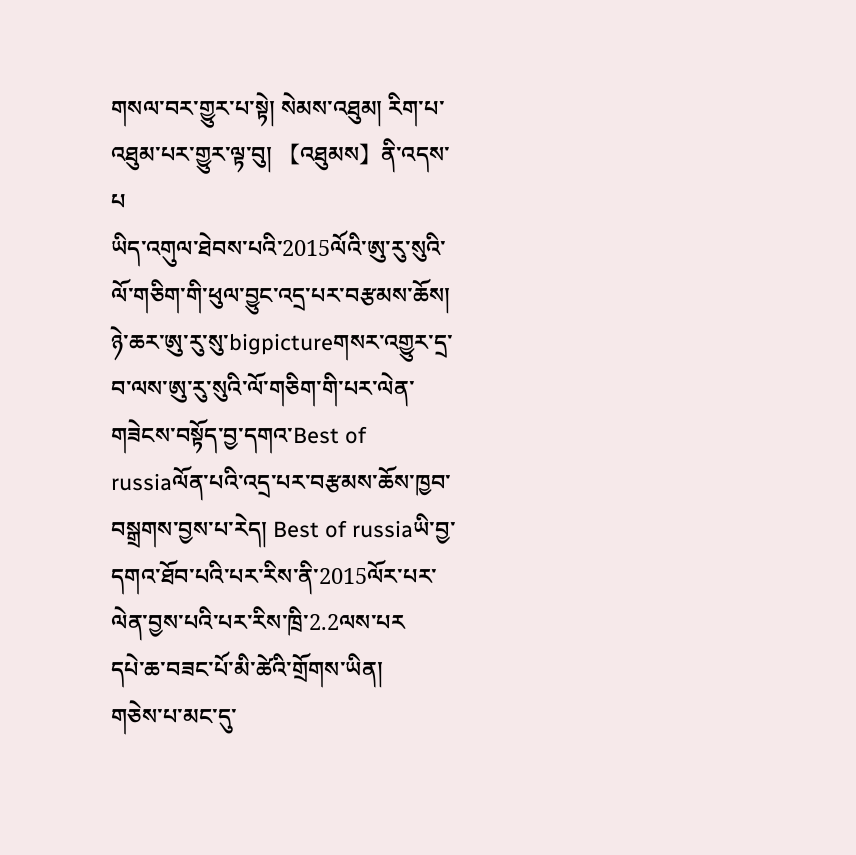གསལ་བར་གྱུར་པ་སྟེ། སེམས་འཐུམ། རིག་པ་འཐུམ་པར་གྱུར་ལྟ་བུ། 【འཐུམས】ནི་འདས་པ
ཡིད་འགུལ་ཐེབས་པའི་2015ལོའི་ཨུ་རུ་སུའི་ལོ་གཅིག་གི་ཕུལ་བྱུང་འདྲ་པར་བརྩམས་ཆོས།
ཉེ་ཆར་ཨུ་རུ་སུ་bigpictureགསར་འགྱུར་དྲ་བ་ལས་ཨུ་རུ་སུའི་ལོ་གཅིག་གི་པར་ལེན་གཟེངས་བསྟོད་བྱ་དགའ་Best of russiaལོན་པའི་འདྲ་པར་བརྩམས་ཆོས་ཁྱབ་བསྒྲགས་བྱས་པ་རེད། Best of russiaཡི་བྱ་དགའ་ཐོབ་པའི་པར་རིས་ནི་2015ལོར་པར་ལེན་བྱས་པའི་པར་རིས་ཁྲི་2.2ལས་པར
དཔེ་ཆ་བཟང་པོ་མི་ཚེའི་གྲོགས་ཡིན།
གཅེས་པ་མང་དུ་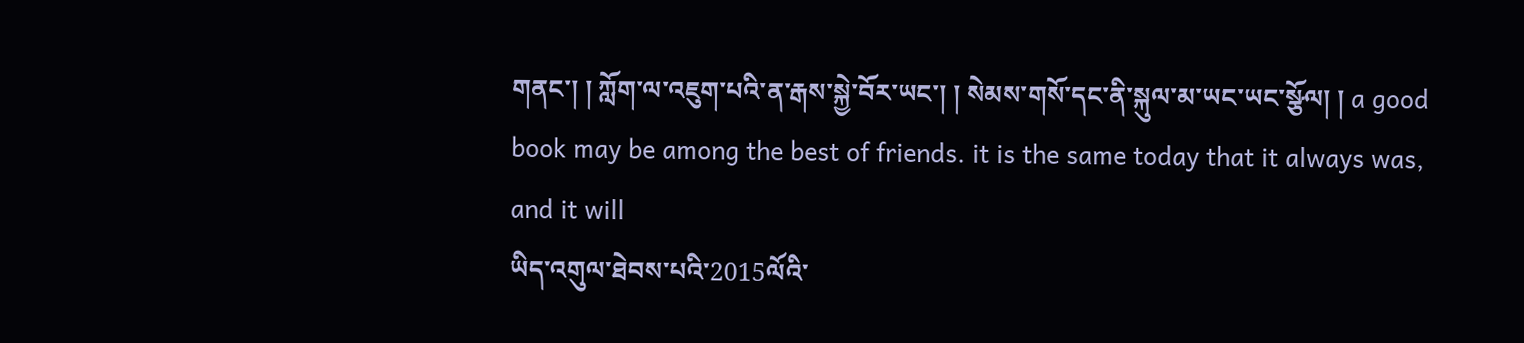གནང་། ། ཀློག་ལ་འཇུག་པའི་ན་རྒས་སྐྱེ་བོར་ཡང་། ། སེམས་གསོ་དང་ནི་སྐུལ་མ་ཡང་ཡང་སྩོལ། ། a good book may be among the best of friends. it is the same today that it always was, and it will
ཡིད་འགུལ་ཐེབས་པའི་2015ལོའི་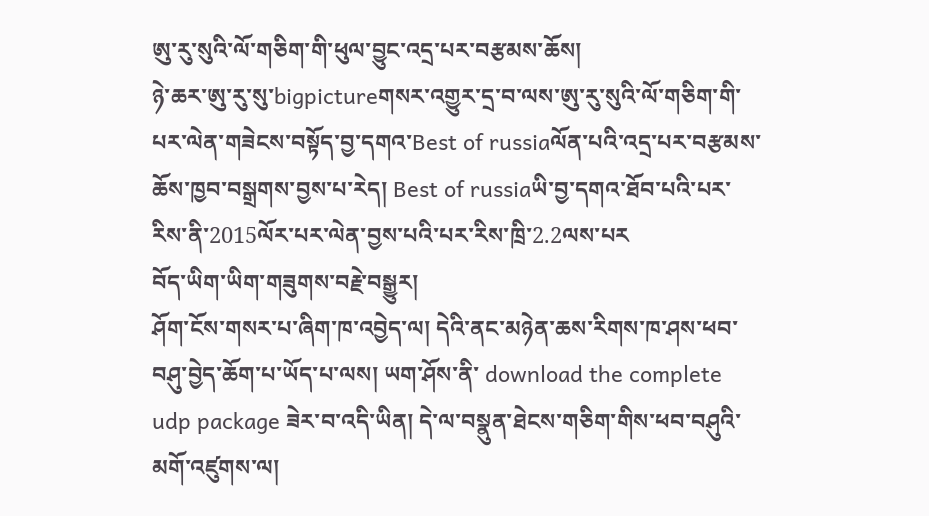ཨུ་རུ་སུའི་ལོ་གཅིག་གི་ཕུལ་བྱུང་འདྲ་པར་བརྩམས་ཆོས།
ཉེ་ཆར་ཨུ་རུ་སུ་bigpictureགསར་འགྱུར་དྲ་བ་ལས་ཨུ་རུ་སུའི་ལོ་གཅིག་གི་པར་ལེན་གཟེངས་བསྟོད་བྱ་དགའ་Best of russiaལོན་པའི་འདྲ་པར་བརྩམས་ཆོས་ཁྱབ་བསྒྲགས་བྱས་པ་རེད། Best of russiaཡི་བྱ་དགའ་ཐོབ་པའི་པར་རིས་ནི་2015ལོར་པར་ལེན་བྱས་པའི་པར་རིས་ཁྲི་2.2ལས་པར
བོད་ཡིག་ཡིག་གཟུགས་བརྗེ་བསྒྱུར།
ཤོག་ངོས་གསར་པ་ཞིག་ཁ་འབྱེད་ལ། དེའི་ནང་མཉེན་ཆས་རིགས་ཁ་ཤས་ཕབ་བཤུ་བྱེད་ཆོག་པ་ཡོད་པ་ལས། ཡག་ཤོས་ནི་ download the complete udp package ཟེར་བ་འདི་ཡིན། དེ་ལ་བསྣུན་ཐེངས་གཅིག་གིས་ཕབ་བཤུའི་མགོ་འཛུགས་ལ།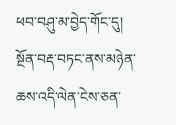ཕབ་བཤུ་མ་བྱེད་གོང་དུ། སྔོན་བརྡ་བཏང་ནས་མཉེན་ཆས་འདི་ལེན་ངེས་ཅན་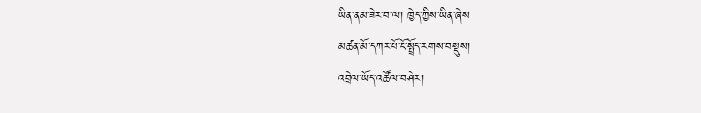ཡིན་ནམ་ཟེར་བ་ལ། ཁྱེད་ཀྱིས་ཡིན་ཞེས
མཚན་མོ་དཀར་པོ་ངོ་སྤྲོད་རགས་བསྡུས།
འབྲེལ་ཡོད་འཚོལ་བཤེར།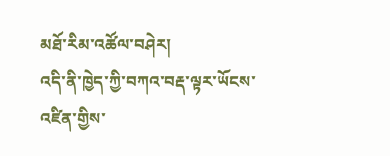མཐོ་རིམ་འཚོལ་བཤེར།
འདི་ནི་ཁྱེད་ཀྱི་བཀའ་བརྡ་ལྟར་ཡོངས་འཛིན་གྱིས་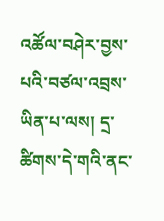འཚོལ་བཤེར་བྱས་པའི་བཙལ་འབྲས་ཡིན་པ་ལས། དྲ་ཚིགས་དེ་གའི་ནང་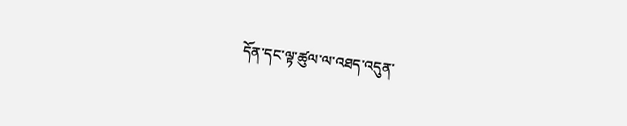དོན་དང་ལྟ་ཚུལ་ལ་འཐད་འདུན་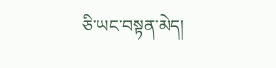ཅི་ཡང་བསྟན་མེད།